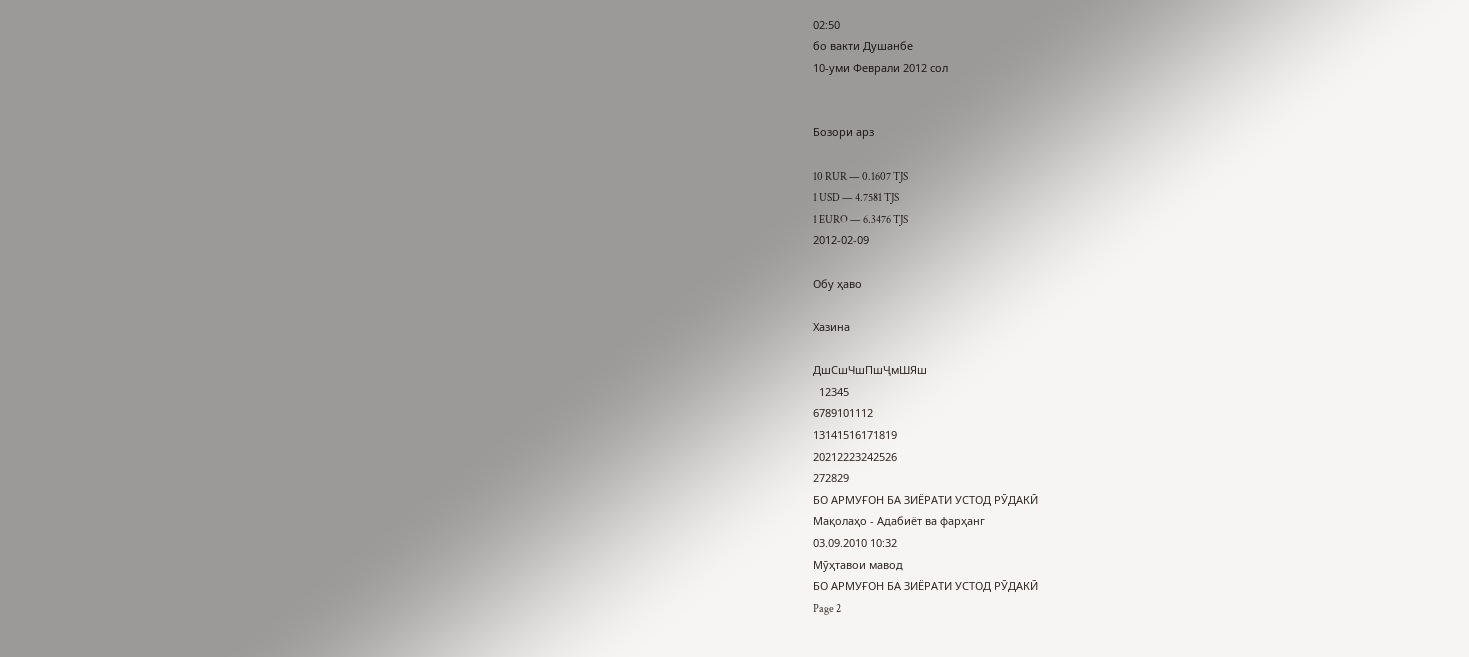02:50
бо вакти Душанбе
10-уми Феврали 2012 сол


Бозори арз

10 RUR — 0.1607 TJS
1 USD — 4.7581 TJS
1 EURO — 6.3476 TJS
2012-02-09

Обу ҳаво

Хазина

ДшСшЧшПшҶмШЯш
  12345
6789101112
13141516171819
20212223242526
272829
БО АРМУҒОН БА ЗИЁРАТИ УСТОД РӮДАКӢ
Мақолаҳо - Адабиёт ва фарҳанг
03.09.2010 10:32
Мӯҳтавои мавод
БО АРМУҒОН БА ЗИЁРАТИ УСТОД РӮДАКӢ
Page 2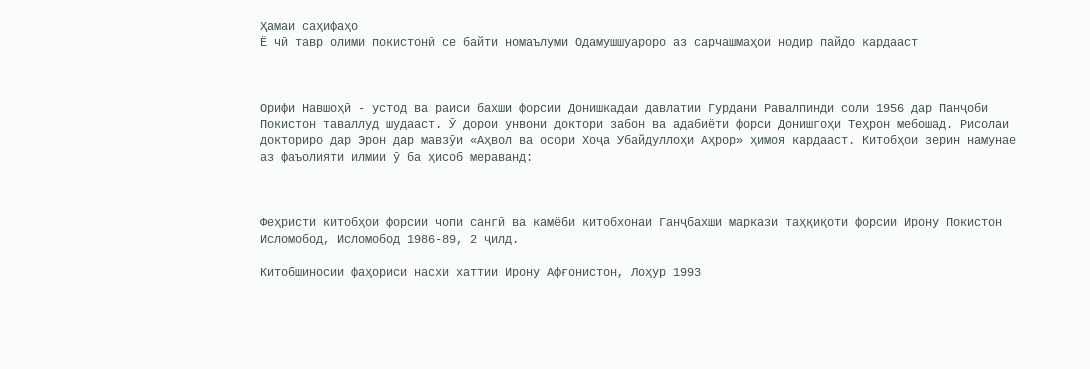Ҳамаи саҳифаҳо
Ё чӣ тавр олими покистонӣ се байти номаълуми Одамушшуароро аз сарчашмаҳои нодир пайдо кардааст



Орифи Навшоҳӣ - устод ва раиси бахши форсии Донишкадаи давлатии Гурдани Равалпинди соли 1956 дар Панҷоби Покистон таваллуд шудааст. Ӯ дорои унвони доктори забон ва адабиёти форси Донишгоҳи Теҳрон мебошад. Рисолаи докториро дар Эрон дар мавзӯи «Аҳвол ва осори Хоҷа Убайдуллоҳи Аҳрор» ҳимоя кардааст. Китобҳои зерин намунае аз фаъолияти илмии ӯ ба ҳисоб мераванд:



Феҳристи китобҳои форсии чопи сангӣ ва камёби китобхонаи Ганҷбахши маркази таҳқиқоти форсии Ирону Покистон Исломобод, Исломобод 1986-89, 2 ҷилд.

Китобшиносии фаҳориси насхи хаттии Ирону Афғонистон, Лоҳур 1993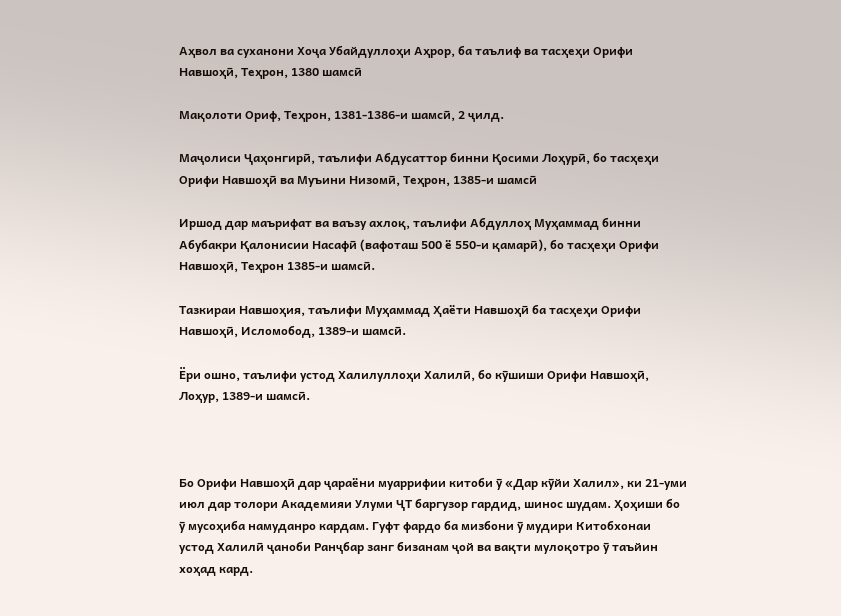Аҳвол ва суханони Хоҷа Убайдуллоҳи Аҳрор, ба таълиф ва тасҳеҳи Орифи Навшоҳӣ, Теҳрон, 1380 шамсӣ

Мақолоти Ориф, Теҳрон, 1381-1386-и шамсӣ, 2 ҷилд.

Маҷолиси Ҷаҳонгирӣ, таълифи Абдусаттор бинни Қосими Лоҳурӣ, бо тасҳеҳи Орифи Навшоҳӣ ва Муъини Низомӣ, Теҳрон, 1385-и шамсӣ

Иршод дар маърифат ва ваъзу ахлоқ, таълифи Абдуллоҳ Муҳаммад бинни Абубакри Қалонисии Насафӣ (вафоташ 500 ё 550-и қамарӣ), бо тасҳеҳи Орифи Навшоҳӣ, Теҳрон 1385-и шамсӣ.

Тазкираи Навшоҳия, таълифи Муҳаммад Ҳаёти Навшоҳӣ ба тасҳеҳи Орифи Навшоҳӣ, Исломобод, 1389-и шамсӣ.

Ёри ошно, таълифи устод Халилуллоҳи Халилӣ, бо кӯшиши Орифи Навшоҳӣ, Лоҳур, 1389-и шамсӣ.



Бо Орифи Навшоҳӣ дар ҷараёни муаррифии китоби ӯ «Дар кӯйи Халил», ки 21-уми июл дар толори Академияи Улуми ҶТ баргузор гардид, шинос шудам. Ҳоҳиши бо ӯ мусоҳиба намуданро кардам. Гуфт фардо ба мизбони ӯ мудири Китобхонаи устод Халилӣ ҷаноби Ранҷбар занг бизанам ҷой ва вақти мулоқотро ӯ таъйин хоҳад кард.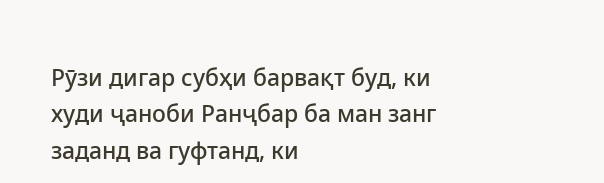Рӯзи дигар субҳи барвақт буд, ки худи ҷаноби Ранҷбар ба ман занг заданд ва гуфтанд, ки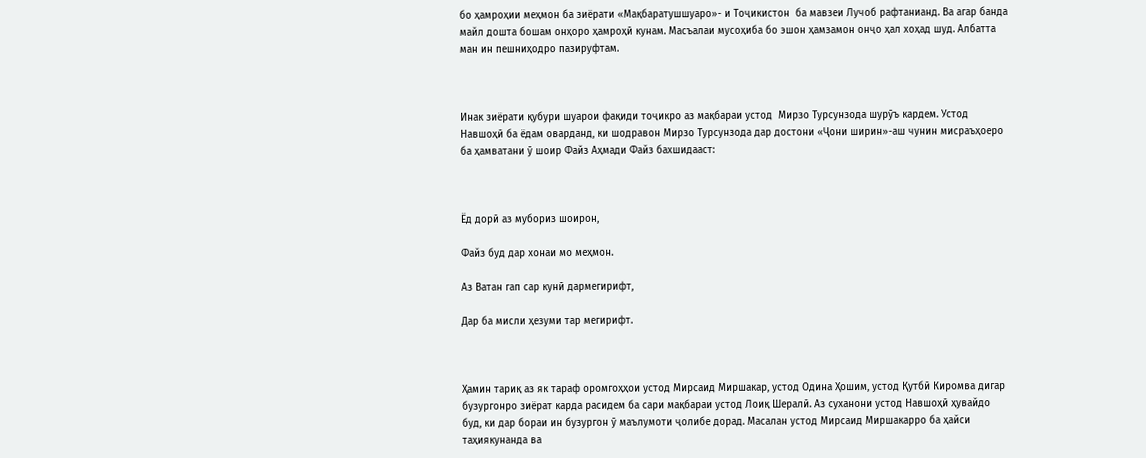бо ҳамроҳии меҳмон ба зиёрати «Мақбаратушшуаро»- и Тоҷикистон  ба мавзеи Лучоб рафтанианд. Ва агар банда майл дошта бошам онҳоро ҳамроҳӣ кунам. Масъалаи мусоҳиба бо эшон ҳамзамон онҷо ҳал хоҳад шуд. Албатта ман ин пешниҳодро пазируфтам.



Инак зиёрати қубури шуарои фақиди тоҷикро аз мақбараи устод  Мирзо Турсунзода шурӯъ кардем. Устод Навшоҳӣ ба ёдам оварданд, ки шодравон Мирзо Турсунзода дар достони «Ҷони ширин»-аш чунин мисраъҳоеро ба ҳамватани ӯ шоир Файз Аҳмади Файз бахшидааст:



Ёд дорӣ аз мубориз шоирон,

Файз буд дар хонаи мо меҳмон.

Аз Ватан гап сар кунӣ дармегирифт,

Дар ба мисли ҳезуми тар мегирифт.



Ҳамин тариқ аз як тараф оромгоҳҳои устод Мирсаид Миршакар, устод Одина Ҳошим, устод Қутбӣ Киромва дигар бузургонро зиёрат карда расидем ба сари мақбараи устод Лоиқ Шералӣ. Аз суханони устод Навшоҳӣ ҳувайдо буд, ки дар бораи ин бузургон ӯ маълумоти ҷолибе дорад. Масалан устод Мирсаид Миршакарро ба ҳайси таҳиякунанда ва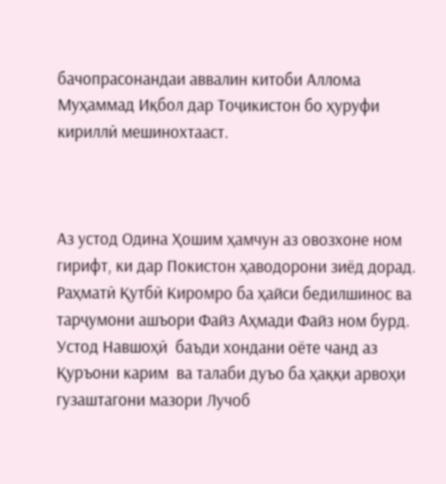бачопрасонандаи аввалин китоби Аллома Муҳаммад Иқбол дар Тоҷикистон бо ҳуруфи кириллӣ мешинохтааст.



Аз устод Одина Ҳошим ҳамчун аз овозхоне ном гирифт, ки дар Покистон ҳаводорони зиёд дорад. Раҳматӣ Қутбӣ Киромро ба ҳайси бедилшинос ва тарҷумони ашъори Файз Аҳмади Файз ном бурд. Устод Навшоҳӣ  баъди хондани оёте чанд аз Қуръони карим  ва талаби дуъо ба ҳаққи арвоҳи гузаштагони мазори Лучоб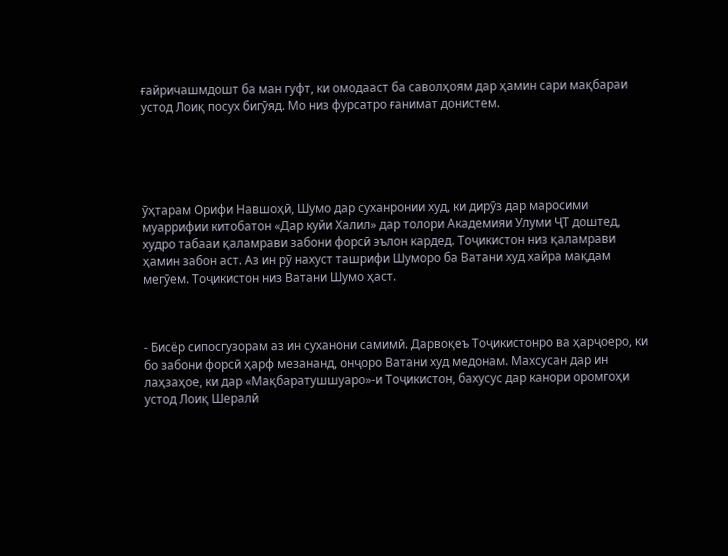ғайричашмдошт ба ман гуфт, ки омодааст ба саволҳоям дар ҳамин сари мақбараи устод Лоиқ посух бигӯяд. Мо низ фурсатро ғанимат донистем.





ӯҳтарам Орифи Навшоҳӣ, Шумо дар суханронии худ, ки дирӯз дар маросими муаррифии китобатон «Дар куйи Халил» дар толори Академияи Улуми ҶТ доштед, худро табааи қаламрави забони форсӣ эълон кардед. Тоҷикистон низ қаламрави ҳамин забон аст. Аз ин рӯ нахуст ташрифи Шуморо ба Ватани худ хайра мақдам мегӯем. Тоҷикистон низ Ватани Шумо ҳаст.



- Бисёр сипосгузорам аз ин суханони самимӣ. Дарвоқеъ Тоҷикистонро ва ҳарҷоеро, ки бо забони форсӣ ҳарф мезананд, онҷоро Ватани худ медонам. Махсусан дар ин лаҳзаҳое, ки дар «Мақбаратушшуаро»-и Тоҷикистон, бахусус дар канори оромгоҳи устод Лоиқ Шералӣ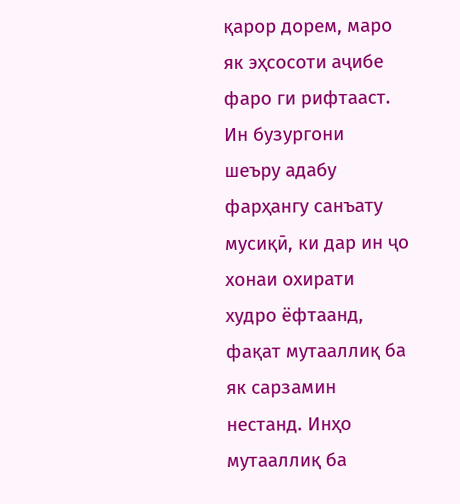қарор дорем, маро як эҳсосоти аҷибе фаро ги рифтааст. Ин бузургони  шеъру адабу фарҳангу санъату мусиқӣ, ки дар ин ҷо хонаи охирати худро ёфтаанд, фақат мутааллиқ ба як сарзамин нестанд. Инҳо мутааллиқ ба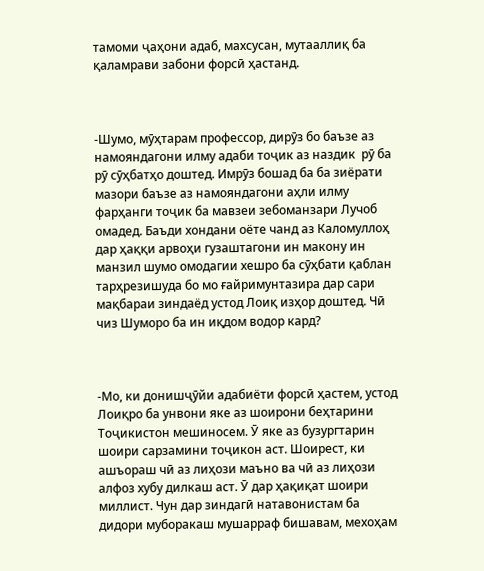тамоми ҷаҳони адаб, махсусан, мутааллиқ ба қаламрави забони форсӣ ҳастанд.



-Шумо, мӯҳтарам профессор, дирӯз бо баъзе аз намояндагони илму адаби тоҷик аз наздик  рӯ ба рӯ сӯҳбатҳо доштед. Имрӯз бошад ба ба зиёрати мазори баъзе аз намояндагони аҳли илму фарҳанги тоҷик ба мавзеи зебоманзари Лучоб омадед. Баъди хондани оёте чанд аз Каломуллоҳ дар ҳаққи арвоҳи гузаштагони ин макону ин манзил шумо омодагии хешро ба сӯҳбати қаблан тарҳрезишуда бо мо ғайримунтазира дар сари мақбараи зиндаёд устод Лоиқ изҳор доштед. Чӣ чиз Шуморо ба ин иқдом водор кард?



-Мо, ки донишҷӯйи адабиёти форсӣ ҳастем, устод Лоиқро ба унвони яке аз шоирони беҳтарини Тоҷикистон мешиносем. Ӯ яке аз бузургтарин шоири сарзамини тоҷикон аст. Шоирест, ки ашъораш чӣ аз лиҳози маъно ва чӣ аз лиҳози алфоз хубу дилкаш аст. Ӯ дар ҳақиқат шоири миллист. Чун дар зиндагӣ натавонистам ба дидори муборакаш мушарраф бишавам, мехоҳам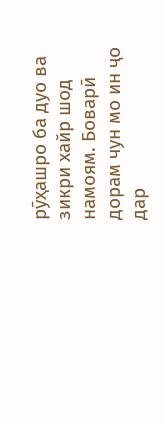рӯҳашро ба дуо ва зикри хайр шод намоям. Боварӣ дорам чун мо ин ҷо дар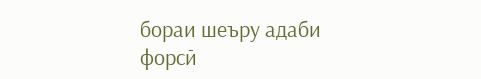бораи шеъру адаби форсӣ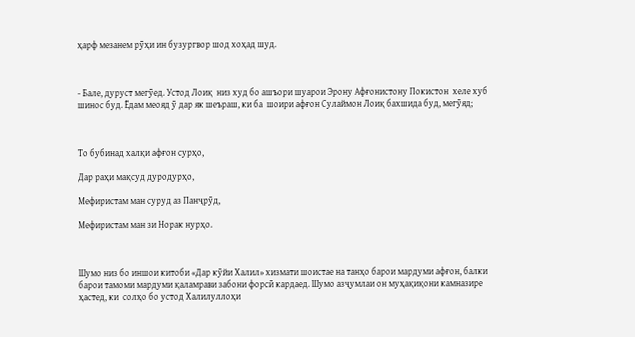ҳарф мезанем рӯҳи ин бузургвор шод хоҳад шуд.



- Бале, дуруст мегӯед. Устод Лоиқ  низ худ бо ашъори шуарои Эрону Афғонистону Покистон  хеле хуб шинос буд. Ёдам меояд ӯ дар як шеъраш, ки ба  шоири афғон Сулаймон Лоиқ бахшида буд, мегӯяд;



То бубинад халқи афғон сурҳо,

Дар раҳи мақсуд дуродурҳо,

Мефиристам ман суруд аз Панҷрӯд,

Мефиристам ман зи Норак нурҳо.



Шумо низ бо иншои китоби «Дар кӯйи Халил» хизмати шоистае на танҳо барои мардуми афғон, балки барои тамоми мардуми қаламрави забони форсӣ кардаед. Шумо азҷумлаи он муҳақиқони камназире ҳастед, ки  солҳо бо устод Халилуллоҳи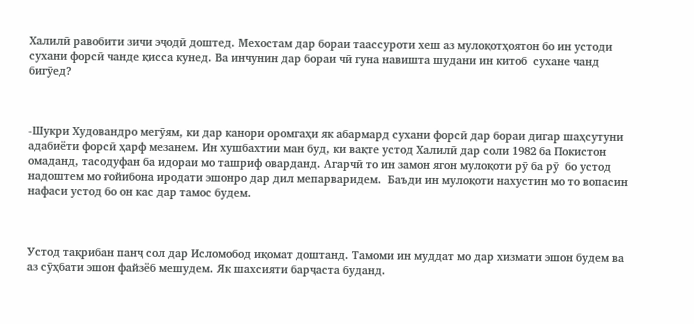Халилӣ равобити зичи эҷодӣ доштед. Мехостам дар бораи таассуроти хеш аз мулоқотҳоятон бо ин устоди сухани форсӣ чанде қисса кунед. Ва инчунин дар бораи чӣ гуна навишта шудани ин китоб  сухане чанд бигӯед?



-Шукри Худовандро мегӯям, ки дар канори оромгаҳи як абармард сухани форсӣ дар бораи дигар шаҳсутуни адабиёти форсӣ ҳарф мезанем. Ин хушбахтии ман буд, ки вақте устод Халилӣ дар соли 1982 ба Покистон омаданд, тасодуфан ба идораи мо ташриф оварданд. Агарчӣ то ин замон ягон мулоқоти рӯ ба рӯ  бо устод надоштем мо ғойибона иродати эшонро дар дил мепарваридем.  Баъди ин мулоқоти нахустин мо то вопасин нафаси устод бо он кас дар тамос будем.



Устод тақрибан панҷ сол дар Исломобод иқомат доштанд. Тамоми ин муддат мо дар хизмати эшон будем ва аз сӯҳбати эшон файзёб мешудем. Як шахсияти барҷаста буданд.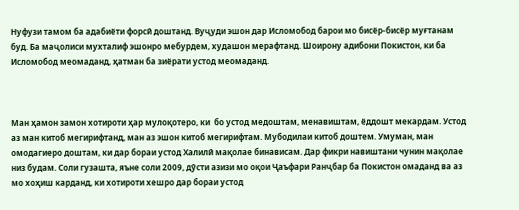Нуфузи тамом ба адабиёти форсӣ доштанд. Вуҷуди эшон дар Исломобод барои мо бисёр-бисёр муғтанам буд. Ба маҷолиси мухталиф эшонро мебурдем, худашон мерафтанд. Шоирону адибони Покистон, ки ба Исломобод меомаданд, ҳатман ба зиёрати устод меомаданд.



Ман ҳамон замон хотироти ҳар мулоқотеро, ки  бо устод медоштам, менавиштам, ёддошт мекардам. Устод аз ман китоб мегирифтанд, ман аз эшон китоб мегирифтам. Мубодилаи китоб доштем. Умуман, ман омодагиеро доштам, ки дар бораи устод Халилӣ мақолае бинависам. Дар фикри навиштани чунин мақолае низ будам. Соли гузашта, яъне соли 2009, дӯсти азизи мо оқои Ҷаъфари Ранҷбар ба Покистон омаданд ва аз мо хоҳиш карданд, ки хотироти хешро дар бораи устод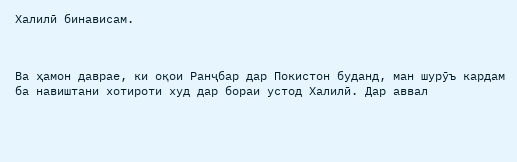Халилӣ бинависам.



Ва ҳамон даврае, ки оқои Ранҷбар дар Покистон буданд, ман шурӯъ кардам ба навиштани хотироти худ дар бораи устод Халилӣ. Дар аввал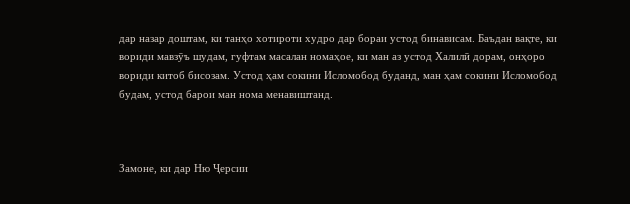дар назар доштам, ки танҳо хотироти худро дар бораи устод бинависам. Баъдан вақте, ки вориди мавзӯъ шудам, гуфтам масалан номаҳое, ки ман аз устод Халилӣ дорам, онҳоро вориди китоб бисозам. Устод ҳам сокини Исломобод буданд, ман ҳам сокини Исломобод будам, устод барои ман нома менавиштанд.



Замоне, ки дар Ню Ҷерсии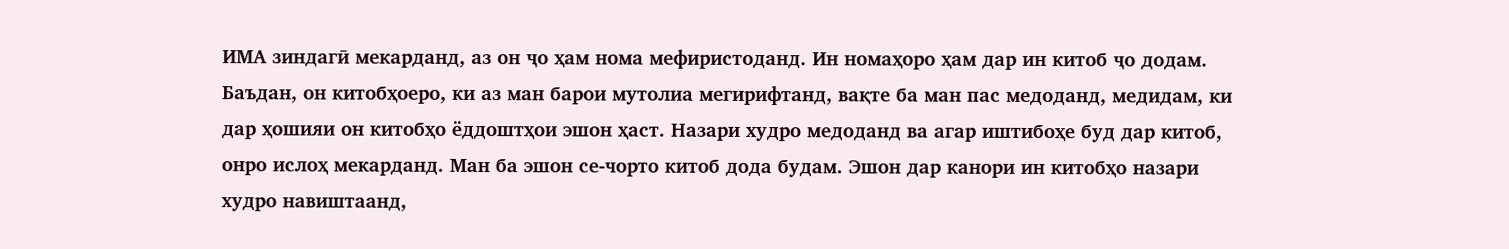ИМА зиндагӣ мекарданд, аз он ҷо ҳам нома мефиристоданд. Ин номаҳоро ҳам дар ин китоб ҷо додам. Баъдан, он китобҳоеро, ки аз ман барои мутолиа мегирифтанд, вақте ба ман пас медоданд, медидам, ки дар ҳошияи он китобҳо ёддоштҳои эшон ҳаст. Назари худро медоданд ва агар иштибоҳе буд дар китоб, онро ислоҳ мекарданд. Ман ба эшон се-чорто китоб дода будам. Эшон дар канори ин китобҳо назари худро навиштаанд,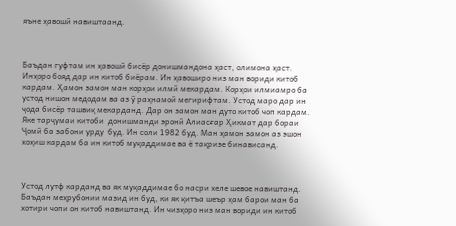яъне ҳавошӣ навиштаанд.



Баъдан гуфтам ин ҳавошӣ бисёр донишмандона ҳаст, олимона ҳаст. Инҳоро бояд дар ин китоб биёрам. Ин ҳавоширо низ ман вориди китоб кардам. Ҳамон замон ман корҳои илмӣ мекардам. Корҳои илмиамро ба устод нишон медодам ва аз ӯ раҳнамоӣ мегирифтам. Устод маро дар ин ҷода бисёр ташвиқ мекарданд. Дар он замон ман дуто китоб чоп кардам. Яке тарҷумаи китоби  донишманди эронӣ Алиасғар Ҳикмат дар бораи Ҷомӣ ба забони урду  буд. Ин соли 1982 буд. Ман ҳамон замон аз эшон хоҳиш кардам ба ин китоб муқаддимае ва ё тақризе бинависанд.



Устод лутф карданд ва як муқаддимае бо насри хеле шевое навиштанд. Баъдан меҳрубонии мазид ин буд, ки як қитъа шеър ҳам барои ман ба хотири чопи он китоб навиштанд. Ин чизҳоро низ ман вориди ин китоб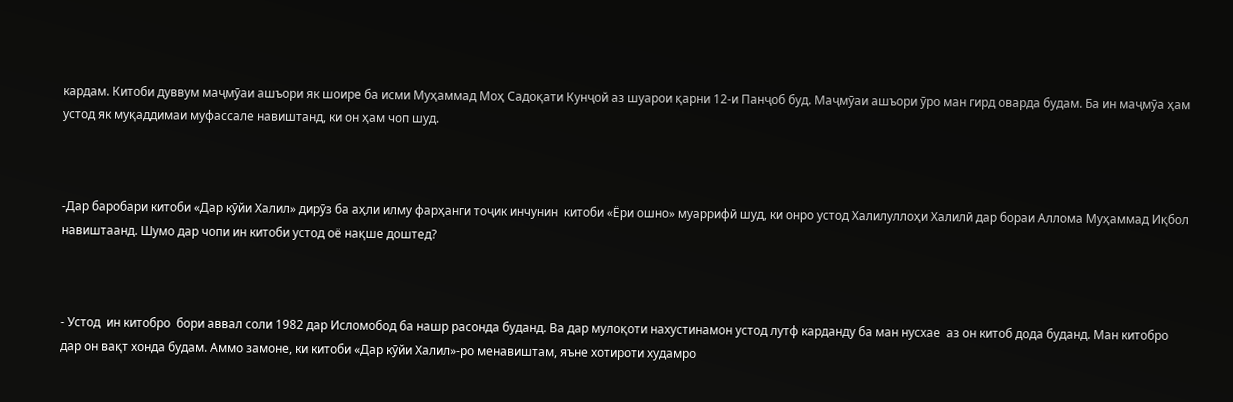кардам. Китоби дуввум маҷмӯаи ашъори як шоире ба исми Муҳаммад Моҳ Садоқати Кунҷой аз шуарои қарни 12-и Панҷоб буд. Маҷмӯаи ашъори ӯро ман гирд оварда будам. Ба ин маҷмӯа ҳам устод як муқаддимаи муфассале навиштанд, ки он ҳам чоп шуд.



-Дар баробари китоби «Дар кӯйи Халил» дирӯз ба аҳли илму фарҳанги тоҷик инчунин  китоби «Ёри ошно» муаррифӣ шуд, ки онро устод Халилуллоҳи Халилӣ дар бораи Аллома Муҳаммад Иқбол навиштаанд. Шумо дар чопи ин китоби устод оё нақше доштед?



- Устод  ин китобро  бори аввал соли 1982 дар Исломобод ба нашр расонда буданд. Ва дар мулоқоти нахустинамон устод лутф карданду ба ман нусхае  аз он китоб дода буданд. Ман китобро  дар он вақт хонда будам. Аммо замоне, ки китоби «Дар кӯйи Халил»-ро менавиштам, яъне хотироти худамро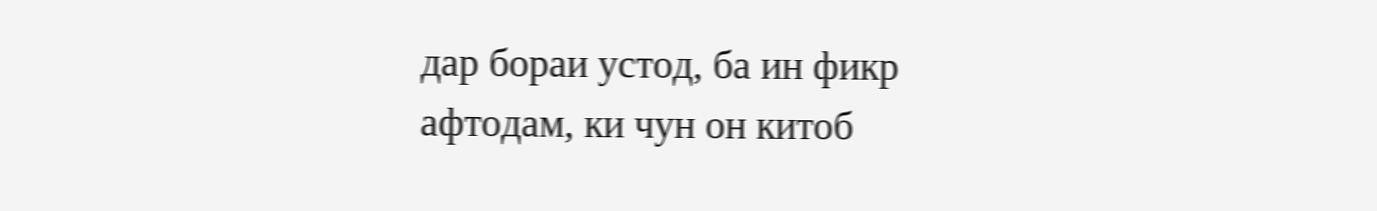дар бораи устод, ба ин фикр афтодам, ки чун он китоб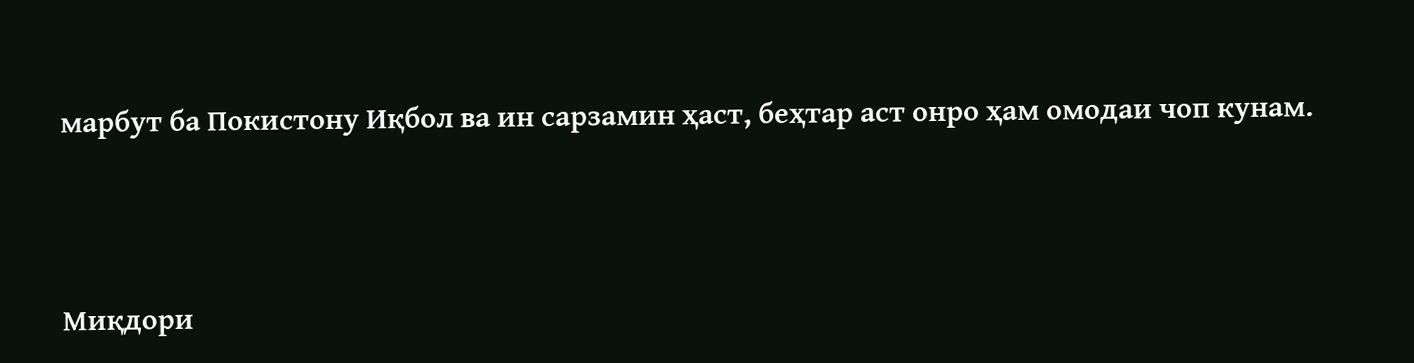марбут ба Покистону Иқбол ва ин сарзамин ҳаст, беҳтар аст онро ҳам омодаи чоп кунам.





Миқдори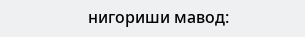нигориши мавод: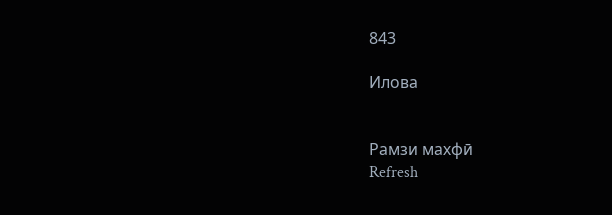843

Илова


Рамзи махфӣ
Refresh